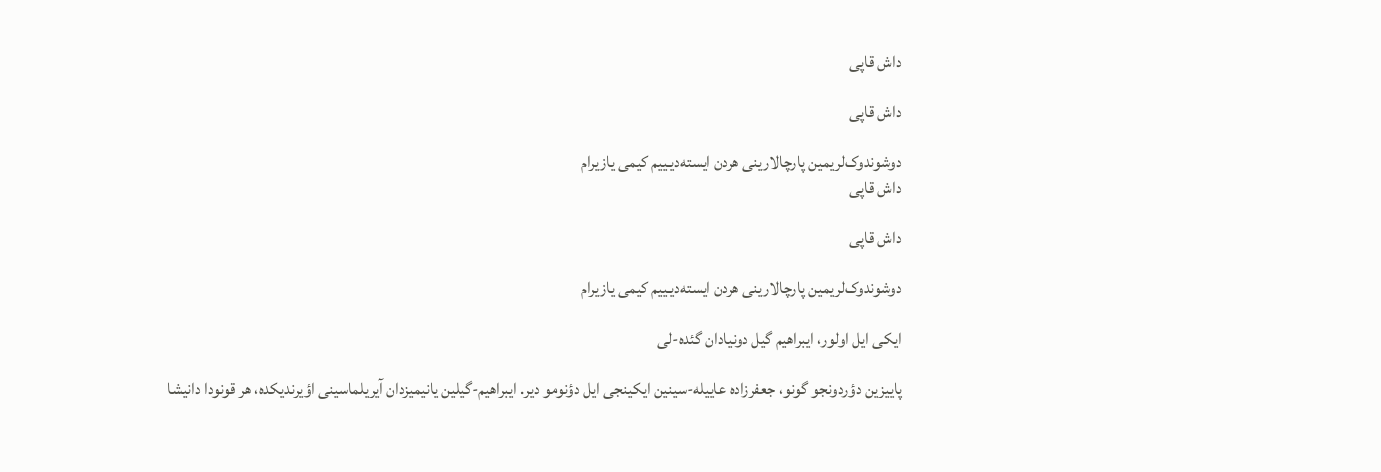داش قاپی

داش قاپی

دوشوندوک‌لریمین پارچالارینی هردن ایسته‌دیـییم کیمی یازیرام
داش قاپی

داش قاپی

دوشوندوک‌لریمین پارچالارینی هردن ایسته‌دیـییم کیمی یازیرام

ایکی ایل اولور، ایبراهیم گیل دونیادان گئده-لی

پاییزین دؤردونجو گونو، جعفرزاده عاییله-سینین ایکینجی ایل دؤنومو دیر. ایبراهیم-گیلین یانیمیزدان آیریلماسینی اؤیرندیکده، هر قونودا دانیشا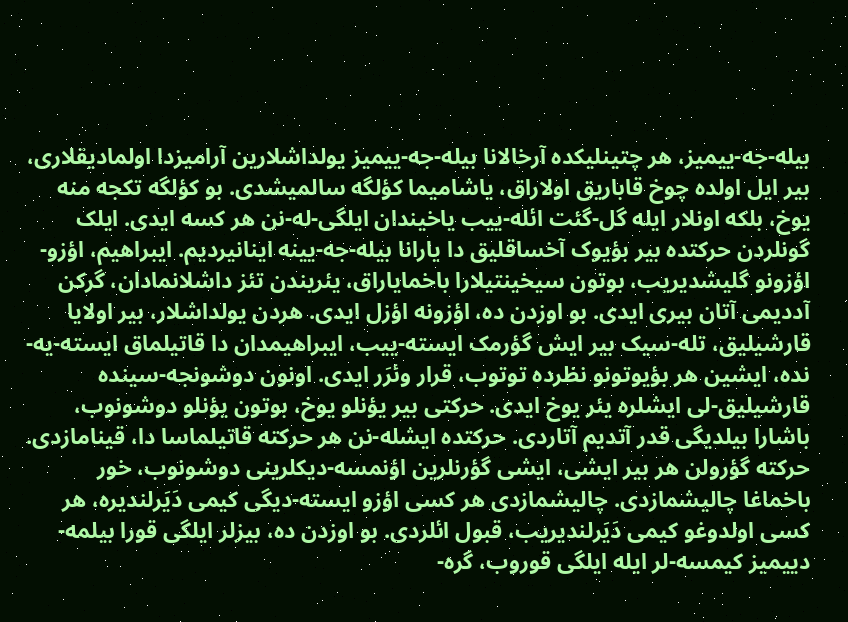بیله-جه-ییمیز، هر چتینلیکده آرخالانا بیله-جه-ییمیز یولداشلارین آرامیزدا اولمادیقلاری، بیر ایل اولده چوخ قاباریق اولاراق، یاشامیما کؤلگه سالمیشدی. بو کؤلگه تکجه منه یوخ، بلکه اونلار ایله گل-گئت ائله-ییب یاخیندان ایلگی-له-نن هر کسه ایدی. ایلک گونلردن حرکتده بیر بؤیوک آخساقلیق دا یارانا بیله-جه-یینه اینانیردیم. ایبراهیم، اؤزو-اؤزونو گلیشدیریب، بوتون سیخینتیلارا باخمایاراق، یئریندن تئز داشلانمادان، گرکن آددیمی آتان بیری ایدی. بو اوزدن ده، اؤزونه اؤزل ایدی. هردن یولداشلار، بیر اولایا قارشیلیق، تله-سیک بیر ایش گؤرمک ایسته-ییب، ایبراهیمدان دا قاتیلماق ایسته-یه-نده، ایشین هر بؤیوتونو نظرده توتوب، قرار وئرَر ایدی. اونون دوشونجه-سینده قارشیلیق-لی ایشلره یئر یوخ ایدی. حرکتی بیر یؤنلو یوخ، بوتون یؤنلو دوشونوب، باشارا بیلدیگی قدر آتدیم آتاردی. حرکتده ایشله-نن هر حرکته قاتیلماسا دا، قینامازدی. حرکته گؤرولن هر بیر ایشی، ایشی گؤرنلرین اؤنمسه-دیکلرینی دوشونوب، خور باخماغا چالیشمازدی. چالیشمازدی هر کسی اؤزو ایسته-دیگی کیمی دَیَرلندیره، هر کسی اولدوغو کیمی دَیَرلندیریب، قبول ائلردی. بو اوزدن ده، بیزلر ایلگی قورا بیلمه-دییمیز کیمسه-لر ایله ایلگی قوروب، گره-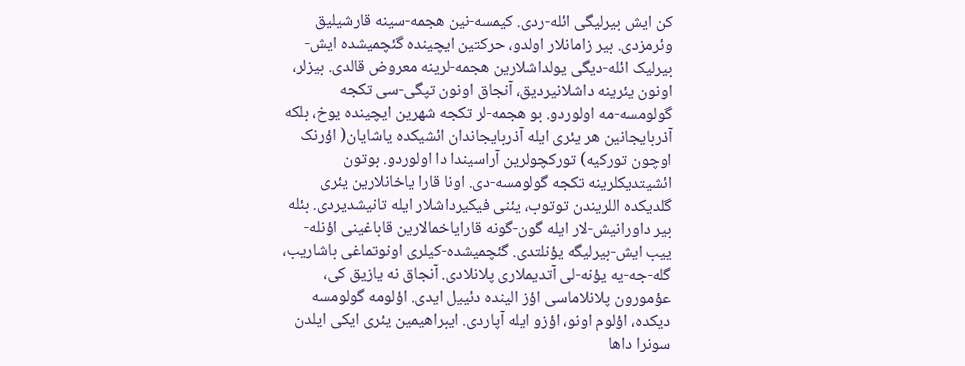کن ایش بیرلیگی ائله-ردی. کیمسه-نین هجمه-سینه قارشیلیق وئرمزدی. بیر زامانلار اولدو، حرکتین ایچینده گئچمیشده ایش-بیرلیک ائله-دیگی یولداشلارین هجمه-لرینه معروض قالدی. بیزلر، اونون یئرینه داشلانیردیق، آنجاق اونون تپگی-سی تکجه گولومسه-مه اولوردو. بو هجمه-لر تکجه شهرین ایچینده یوخ، بلکه آذربایجانین هر یئری ایله آذربایجاندان ائشیکده یاشایان( اؤرنک اوچون تورکیه) تورکچولرین آراسیندا دا اولوردو. بوتون ائشیتدیکلرینه تکجه گولومسه-دی. اونا قارا یاخانلارین یئری گلدیکده اللریندن توتوب، یئنی فیکیرداشلار ایله تانیشدیردی. بئله بیر داورانیش-لار ایله گون-گونه قارایاخمالارین قاباغینی اؤنله-ییب ایش-بیرلیگه یؤنلتدی. گئچمیشده-کیلری اونوتماغی باشاریب، گله-جه-یه یؤنه-لی آتدیملاری پلانلادی. آنجاق نه یازیق کی، عؤمورون پلانلاماسی اؤز الینده دئییل ایدی. اؤلومه گولومسه دیکده، اؤلوم اونو، اؤزو ایله آپاردی. ایبراهیمین یئری ایکی ایلدن سونرا داها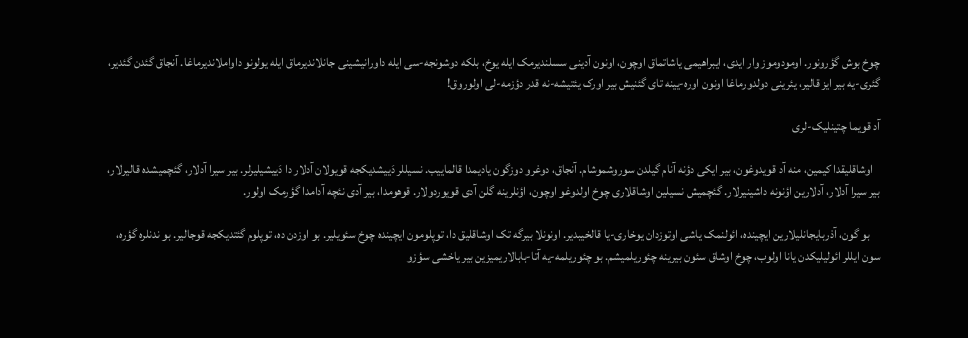چوخ بوش گؤرونور. اومودوموز وار ایدی، ایبراهیمی یاشاتماق اوچون، اونون آدینی سسلندیرمک ایله یوخ، بلکه دوشونجه-سی ایله داورانیشینی جانلاندیرماق ایله یولونو داواملاندیرماغا. آنجاق گئدن گئدیر، گئری-یه بیر ایز قالیر، یئرینی دولدورماغا اونون اوره-یینه تای گئنیش بیر اورک یئتیشه-نه قدر دؤزمه-لی اولوروق!

آد قویما چتینلیک-لری

   اوشاقلیقدا کیمین، منه آد قویدوغون، بیر ایکی دؤنه آنام گیلدن سوروشموشام. آنجاق، دوغرو دوزگون یادیمدا قالماییب. نسیللر دَییشدیکجه قویولان آدلار دا دَییشیلیرلر. بیر سیرا آدلار، گئچمیشده قالیرلار، بیر سیرا آدلار، آدلارین اؤنونه داشینیرلار. گئچمیش نسیلین اوشاقلاری چوخ اولدوغو اوچون، اؤنلرینه گلن آدی قویوردولار. قوهومدا، بیر آدی نئچه آدامدا گؤرمک اولور.

    بو گون، آذربایجانلیلارین ایچینده، ائولنمک یاشی اوتوزدان یوخاری-یا قالخیبدیر. اونونلا بیرگه تک اوشاقلیق دا، توپلومون ایچینده چوخ سئویلیر. بو اوزدن ده، توپلوم گئتدیکجه قوجالیر. بو ندنلره گؤره، سون ایللر ائولیلیکدن یانا اولوب، چوخ اوشاق سئون بیرینه چئوریلمیشم. بو چئوریلمه-یه آتا-بابالاریمیزین بیر یاخشی سؤزو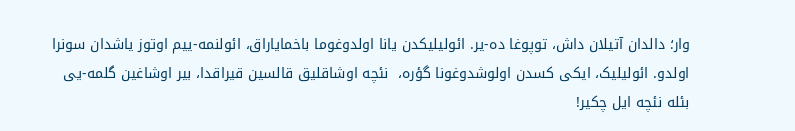وار؛ دالدان آتیلان داش، توپوغا ده-یر. ائولیلیکدن یانا اولدوغوما باخمایاراق، ائولنمه-ییم اوتوز یاشدان سونرا اولدو. ائولیلیک، ایکی کسدن اولوشدوغونا گؤره،  نئچه اوشاقلیق قالسین قیراقدا، بیر اوشاغین گلمه-یی بئله نئچه ایل چکیر!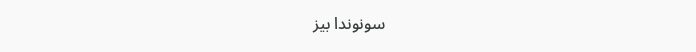سونوندا بیز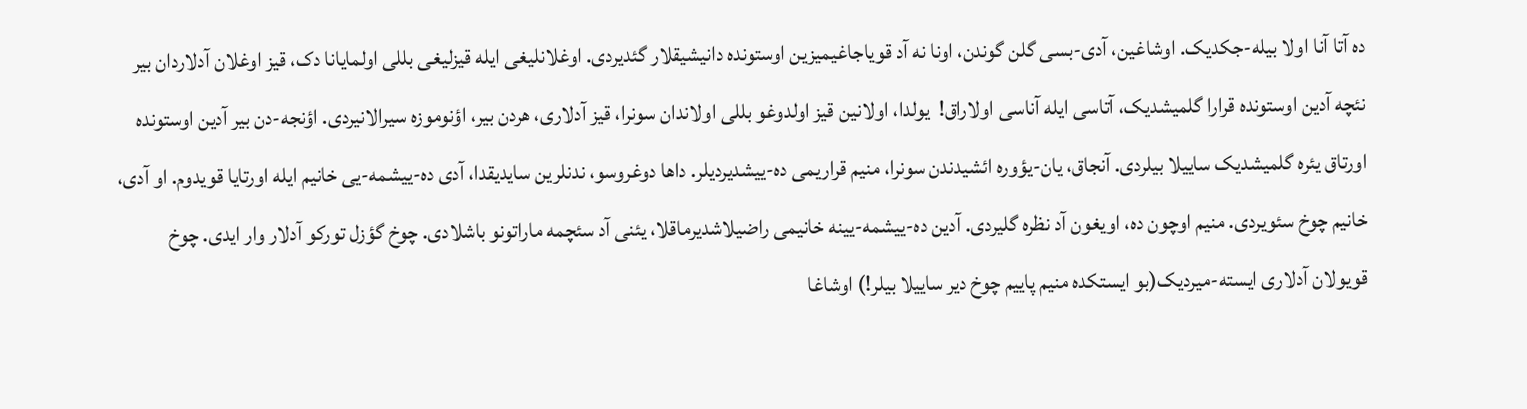ده آتا آنا اولا بیله-جکدیک. اوشاغین، آدی-بسی گلن گوندن، اونا نه آد قویاجاغیمیزین اوستونده دانیشیقلار گئدیردی. اوغلانلیغی ایله قیزلیغی بللی اولمایانا دک، قیز اوغلان آدلاردان بیر نئچه آدین اوستونده قرارا گلمیشدیک، آتاسی ایله آناسی اولاراق!  یولدا، اولانین قیز اولدوغو بللی اولاندان سونرا، قیز آدلاری، هردن بیر، اؤنوموزه سیرالانیردی. اؤنجه-دن بیر آدین اوستونده اورتاق یئره گلمیشدیک ساییلا بیلردی. آنجاق، یان-یؤوره ائشیدندن سونرا، منیم قراریمی ده-ییشدیردیلر. داها دوغروسو، ندنلرین سایدیقدا، آدی ده-ییشمه-یی خانیم ایله اورتایا قویدوم. او آدی، خانیم چوخ سئویردی. منیم اوچون ده، اویغون آد نظره گلیردی. آدین ده-ییشمه-یینه خانیمی راضیلاشدیرماقلا، یئنی آد سئچمه ماراتونو باشلادی. چوخ گؤزل تورکو آدلار وار ایدی. چوخ قویولان آدلاری ایسته-میردیک(بو ایستکده منیم پاییم چوخ دیر ساییلا بیلر!) اوشاغا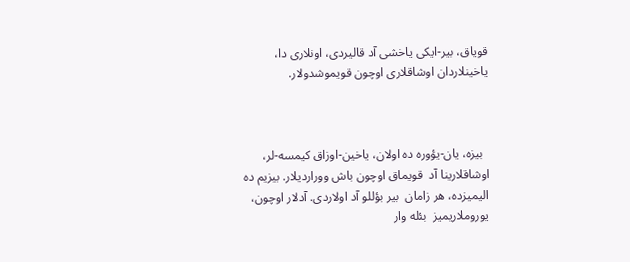قویاق، بیر-ایکی یاخشی آد قالیردی، اونلاری دا، یاخینلاردان اوشاقلاری اوچون قویموشدولار.



  بیزه، یان-یؤوره ده اولان، یاخین-اوزاق کیمسه-لر، اوشاقلارینا آد  قویماق اوچون باش ووراردیلار. بیزیم ده الیمیزده، هر زامان  بیر بؤللو آد اولاردی. آدلار اوچون، یوروملاریمیز  بئله وار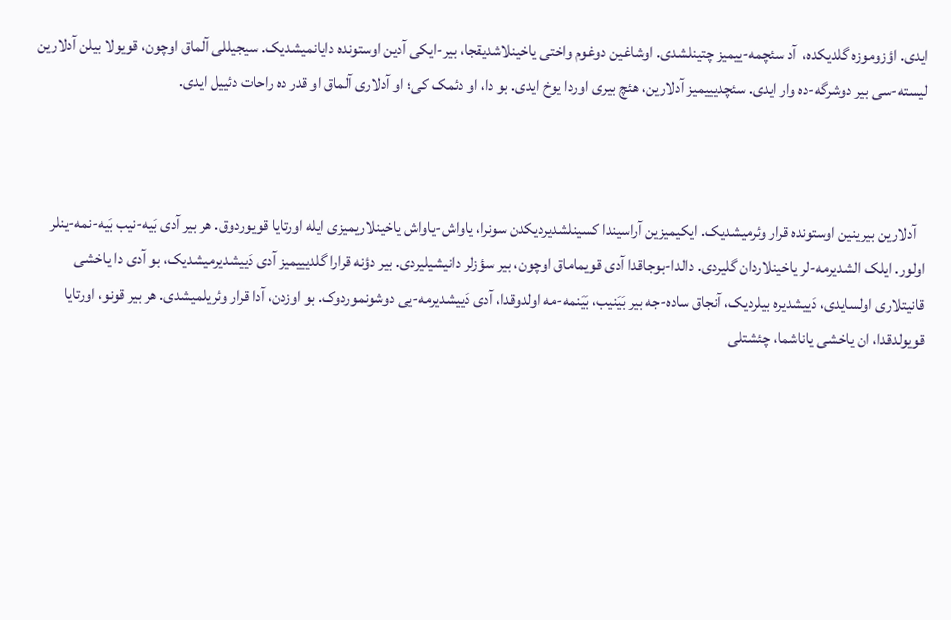ایدی. اؤزوموزه گلدیکده،  آد سئچمه-ییمیز چتینلشدی. اوشاغین دوغوم واختی یاخینلاشدیقجا، بیر-ایکی آدین اوستونده دایانمیشدیک. سیجیللی آلماق اوچون، قویولا بیلن آدلارین لیسته-سی بیر دوشرگه-ده وار ایدی. سئچدیییمیز آدلارین، هئچ بیری اوردا یوخ ایدی. بو دا، او دئمک کی؛ او آدلاری آلماق او قدر ده راحات دئییل ایدی.



   آدلارین بیرینین اوستونده قرار وئرمیشدیک. ایکیمیزین آراسیندا کسینلشدیردیکدن سونرا، یاواش-یاواش یاخینلاریمیزی ایله اورتایا قویوردوق. هر بیر آدی بَیه-نیب بَیه-نمه-ینلر اولور. ایلک الشدیرمه-لر یاخینلاردان گلیردی. دالدا-بوجاقدا آدی قویماماق اوچون، بیر سؤزلر دانیشیلیردی. بیر دؤنه قرارا گلدیییمیز آدی دَییشدیرمیشدیک، بو آدی دا یاخشی قانیتلاری اولسایدی، دَییشدیره بیلردیک، آنجاق ساده-جه بیر بَیَنیب، بَیَنمه-مه اولدوقدا، آدی دَییشدیرمه-یی دوشونموردوک. بو اوزدن، آدا قرار وئریلمیشدی. هر بیر قونو، اورتایا قویولدقدا، ان یاخشی یاناشما، چئشتلی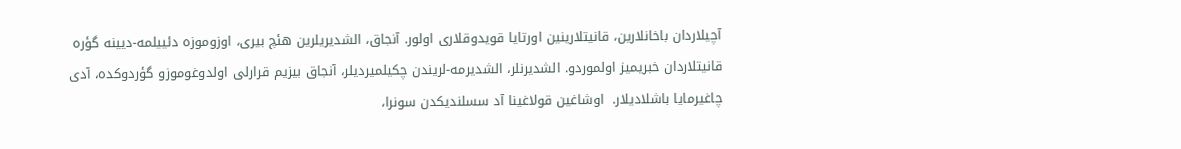آچیلاردان باخانلارین، قانیتلارینین اورتایا قویدوقلاری اولور. آنجاق، الشدیریلرین هئچ بیری، اوزوموزه دئییلمه-دیینه گؤره قانیتلاردان خبریمیز اولموردو. الشدیرنلر، الشدیرمه-لریندن چکیلمیردیلر، آنجاق بیزیم قرارلی اولدوغوموزو گؤردوکده، آدی چاغیرمایا باشلادیلار.  اوشاغین قولاغینا آد سسلندیکدن سونرا،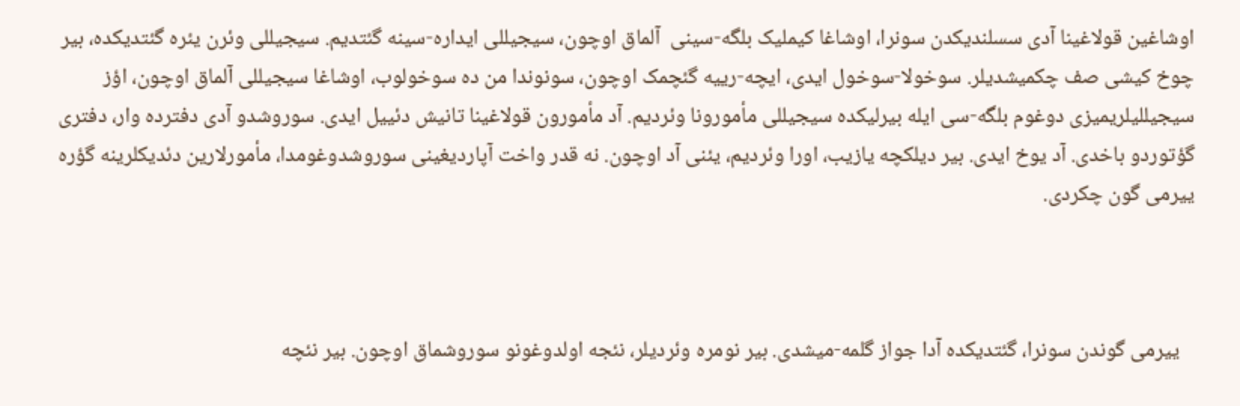اوشاغین قولاغینا آدی سسلندیکدن سونرا، اوشاغا کیملیک بلگه-سینی  آلماق اوچون، سیجیللی ایداره-سینه گئتدیم. سیجیللی وئرن یئره گئتدیکده، بیر چوخ کیشی صف چکمیشدیلر. سوخولا-سوخول ایدی، ایچه-رییه گئچمک اوچون، سونوندا من ده سوخولوب، اوشاغا سیجیللی آلماق اوچون، اؤز  سیجیللیلریمیزی دوغوم بلگه-سی ایله بیرلیکده سیجیللی مأمورونا وئردیم. آد مأمورون قولاغینا تانیش دئییل ایدی. سوروشدو آدی دفترده وار، دفتری گؤتوردو باخدی. آد یوخ ایدی. بیر دیلکچه یازیب، اورا وئردیم، یئنی آد اوچون. نه قدر واخت آپاردیغینی سوروشدوغومدا، مأمورلارین دئدیکلرینه گؤره ییرمی گون چکردی.



   ییرمی گوندن سونرا، گئتدیکده آدا جواز گلمه-میشدی. بیر نومره وئردیلر، نئجه اولدوغونو سوروشماق اوچون. بیر نئچه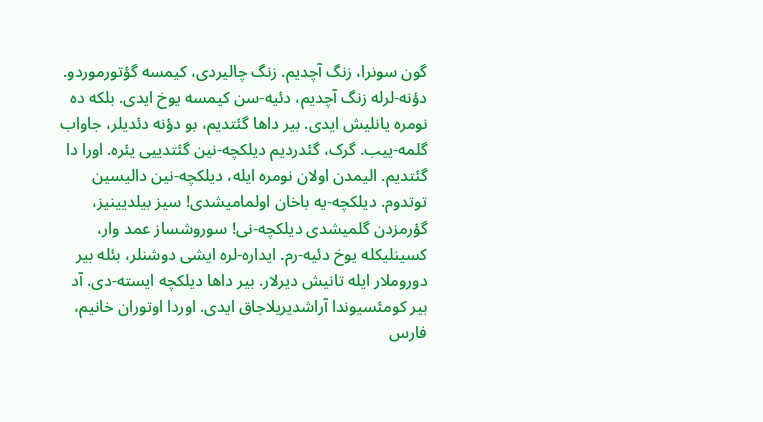گون سونرا، زنگ آچدیم. زنگ چالیردی، کیمسه گؤتورموردو. دؤنه-لرله زنگ آچدیم، دئیه-سن کیمسه یوخ ایدی. بلکه ده نومره یانلیش ایدی. بیر داها گئتدیم، بو دؤنه دئدیلر، جاواب گلمه-ییب. گرک، گئدردیم دیلکچه-نین گئتدییی یئره. اورا دا گئتدیم. الیمدن اولان نومره ایله، دیلکچه-نین دالیسین توتدوم. دیلکچه-یه باخان اولمامیشدی! سیز بیلدیینیز، گؤرمزدن گلمیشدی دیلکچه-نی! سوروشساز عمد وار، کسینلیکله یوخ دئیه-رم. ایداره-لره ایشی دوشنلر، بئله بیر دوروملار ایله تانیش دیرلار. بیر داها دیلکچه ایسته-دی. آد بیر کومئسیوندا آراشدیریلاجاق ایدی. اوردا اوتوران خانیم، فارس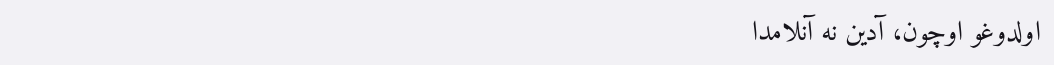اولدوغو اوچون، آدین نه آنلامدا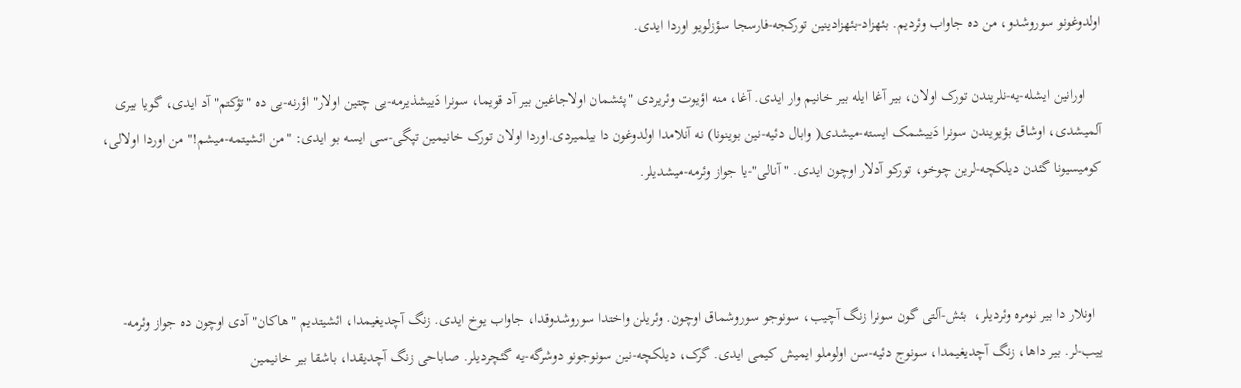اولدوغونو سوروشدو، من ده جاواب وئردیم. بئهزاد-بئهزادینین تورکجه-فارسجا سؤزلویو اوردا ایدی.

    اورانین ایشله-یه-نلریندن تورک اولان، بیر آغا ایله بیر خانیم وار ایدی. آغا، منه اؤیوت وئریردی "پئشمان اولاجاغین بیر آد قویما، سونرا دَییشذیرمه-یی چتین اولار" اؤرنه-یی ده "تؤکتم" آد ایدی، گویا بیری آلمیشدی، اوشاق بؤیویندن سونرا دَییشمک ایسته-میشدی( وابال دئیه-نین بوینونا) نه آنلامدا اولدوغون دا بیلمیردی.اوردا اولان تورک خانیمین تپگی-سی ایسه بو ایدی: "من ائشیتمه-میشم!" من اوردا اولالی، کومیسیونا گئدن دیلکچه-لرین چوخو، تورکو آدلار اوچون ایدی. "آنالی"-یا جواز وئرمه-میشدیلر.



  اونلار دا بیر نومره وئردیلر،  بئش-آلتی گون سونرا زنگ آچیب، سونوجو سوروشماق اوچون. وئریلن واختدا سوروشدوقدا، جاواب یوخ ایدی. زنگ آچدیغیمدا، ائشیتدیم "هاکان" آدی اوچون ده جواز وئرمه-ییب-لر. بیر داها، زنگ آچدیغیمدا، سونوج دئیه-سن اولوملو ایمیش کیمی ایدی. گرک، دیلکچه-نین سونوجونو دوشرگه-یه گئچردیلر. صاباحی زنگ آچدیقدا، باشقا بیر خانیمین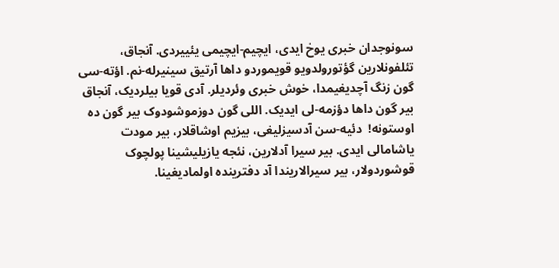سونوجدان خبری یوخ ایدی، ایچیم-ایچیمی یئییردی. آنجاق، تئلفونلارین گؤتورولدویو قویموردو داها آرتیق سینیرله-نم. اؤته-سی گون زنگ آچدیغیمدا، خوش خبری وئردیلر. آدی قویا بیلردیک، آنجاق بیر گون داها دؤزمه-لی ایدیک. اللی گون دوزموشودوک بیر گون ده اوستونه!  دئیه-سن آدسیزلیغی، بیزیم اوشاقلار، بیر مودت یاشامالی ایدی. بیر سیرا آدلارین، نئجه یازیلیشینا پولچوک قوشوردولار، بیر سیرالاریندا آد دفترینده اولمادیغینا.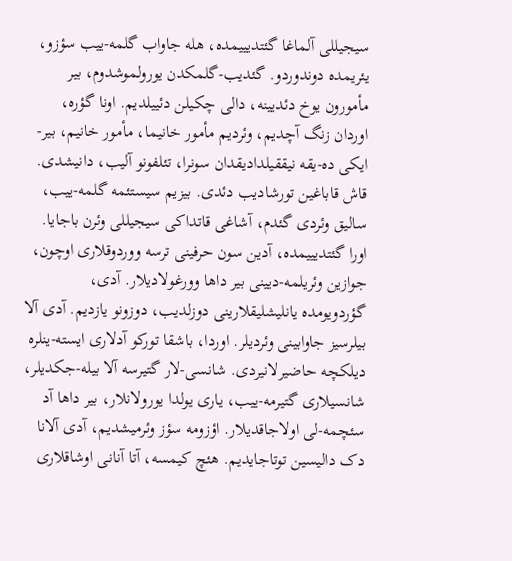سیجیللی آلماغا گئتدیییمده، هله جاواب گلمه-ییب سؤزو، یئریمده دوندوردو. گئدیب-گلمکدن یورولموشدوم، بیر مأمورون یوخ دئدیینه، دالی چکیلن دئییلدیم. اونا گؤره، اوردان زنگ آچدیم، وئردیم مأمور خانیما، مأمور خانیم، بیر-ایکی ده-یقه نیققیلدادیقدان سونرا، تئلفونو آلیب، دانیشدی. قاش قاباغین تورشادیب دئدی. بیزیم سیستئمه گلمه-ییب، سالیق وئردی گئدم، آشاغی قاتداکی سیجیللی وئرن باجایا. اورا گئتدیییمده، آدین سون حرفینی ترسه ووردوقلاری اوچون، جوازین وئریلمه-دیینی بیر داها وورغولادیلار. آدی، گؤردویومده یانلیشلیقلارینی دوزلدیب، دوزونو یازدیم. آدی آلا بیلرسیز جاوابینی وئردیلر. اوردا، باشقا تورکو آدلاری ایسته-ینلره دیلکچه حاضیرلانیردی. شانسی-لار گتیرسه آلا بیله-جکدیلر، شانسیلاری گتیرمه-ییب، یاری یولدا یورولانلار، بیر داها آد سئچمه-لی اولاجاقدیلار. اؤزومه سؤز وئرمیشدیم، آدی آلانا دک دالیسین توتاجایدیم. هئچ کیمسه، آتا آنانی اوشاقلاری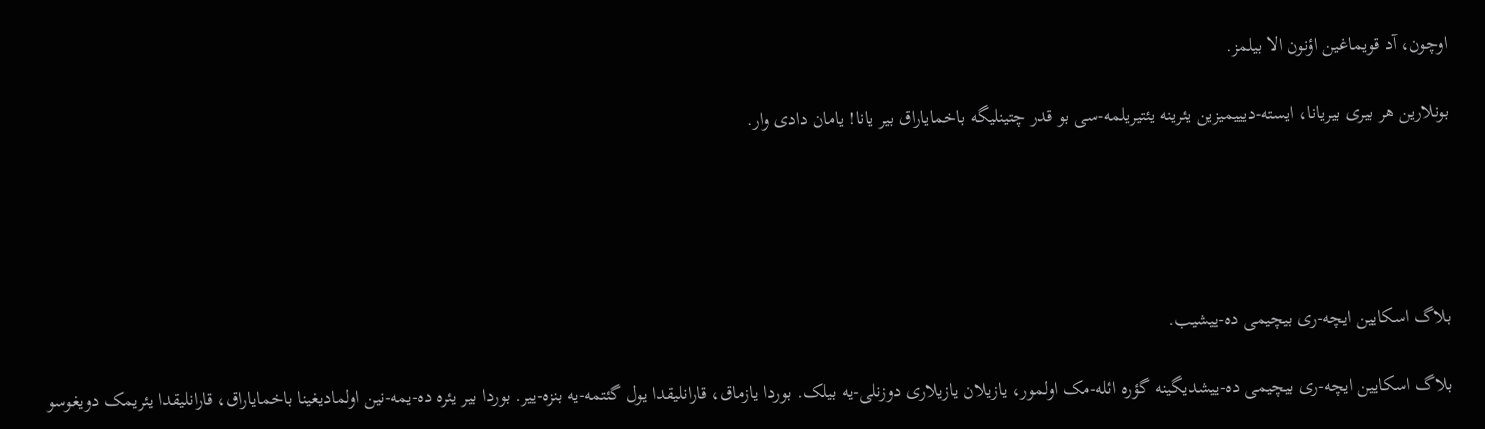اوچون، آد قویماغین اؤنون الا بیلمز.

بونلارین هر بیری بیریانا، ایسته-دیییمیزین یئرینه یئتیریلمه-سی بو قدر چتینلیگه باخمایاراق بیر یانا! یامان دادی وار.





بلاگ اسکایین ایچه-ری بیچیمی ده-ییشیب.

بلاگ اسکایین ایچه-ری بیچیمی ده-ییشدیگینه گؤره ائله-مک اولمور، یازیلان یازیلاری دوزنلی-یه بیلک. بوردا یازماق، قارانلیقدا یول گئتمه-یه بنزه-ییر. بوردا بیر یئره ده-یمه-نین اولمادیغینا باخمایاراق، قارانلیقدا یئریمک دویغوسو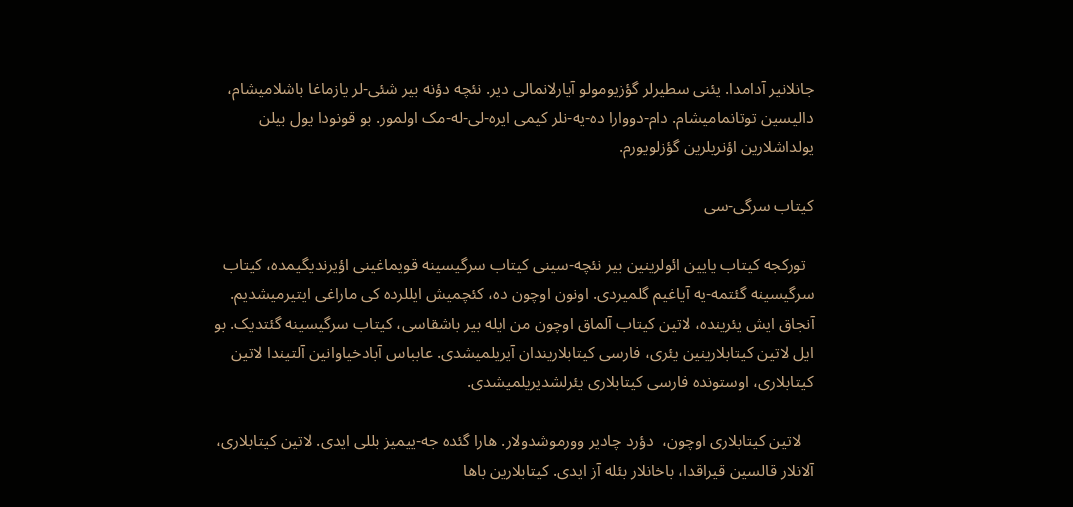جانلانیر آدامدا. یئنی سطیرلر گؤزیومولو آیارلانمالی دیر. نئچه دؤنه بیر شئی-لر یازماغا باشلامیشام، دالیسین توتانمامیشام. دام-دووارا ده-یه-نلر کیمی ایره-لی-له-مک اولمور. بو قونودا یول بیلن یولداشلارین اؤنریلرین گؤزلویورم.

کیتاب سرگی-سی

  تورکجه کیتاب یایین ائولرینین بیر نئچه-سینی کیتاب سرگیسینه قویماغینی اؤیرندیگیمده، کیتاب سرگیسینه گئتمه-یه آیاغیم گلمیردی. اونون اوچون ده، کئچمیش ایللرده کی ماراغی ایتیرمیشدیم. آنجاق ایش یئرینده، لاتین کیتاب آلماق اوچون من ایله بیر باشقاسی، کیتاب سرگیسینه گئتدیک. بو ایل لاتین کیتابلارینین یئری، فارسی کیتابلاریندان آیریلمیشدی. عابباس آبادخیاوانین آلتیندا لاتین کیتابلاری، اوستونده فارسی کیتابلاری یئرلشدیریلمیشدی.

   لاتین کیتابلاری اوچون،  دؤرد چادیر وورموشدولار. هارا گئده جه-ییمیز بللی ایدی. لاتین کیتابلاری، آلانلار قالسین قیراقدا، باخانلار بئله آز ایدی. کیتابلارین باها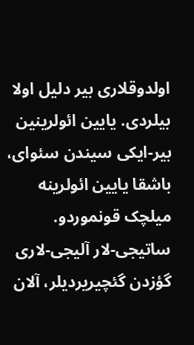اولدوقلاری بیر دلیل اولا بیلردی. یایین ائولرینین بیر-ایکی سیندن سئوای، باشقا یایین ائولرینه میلچک قونموردو. ساتیجی-لار آلیجی-لاری گؤزدن گئچیریردیلر، آلان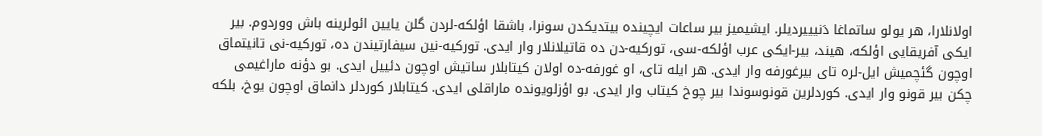اولانلارا، هر یولو ساتماغا دَنیییردیلر. ایشیمیز بیر ساعات ایچینده بیتدیکدن سونرا، باشقا اؤلکه-لردن گلن یایین ائولرینه باش ووردوم. بیر ایکی آفریقایی اؤلکه، هیند، بیر-ایکی عرب اؤلکه-سی، تورکیه-دن ده قاتیلانلار وار ایدی. تورکیه-نین سیفارتیندن ده، تورکیه-نی تانیتماق اوچون گئچمیش ایل-لره تای بیرغورفه وار ایدی. هر ایله تای، او غورفه-ده اولان کیتابلار ساتیش اوچون دئییل ایدی. بو دؤنه ماراغیمی چکن بیر قونو وار ایدی. کوردلرین قونوسوندا بیر چوخ کیتاب وار ایدی. بو اؤزلویونده ماراقلی ایدی. کیتابلار کوردلر دانماق اوچون یوخ، بلکه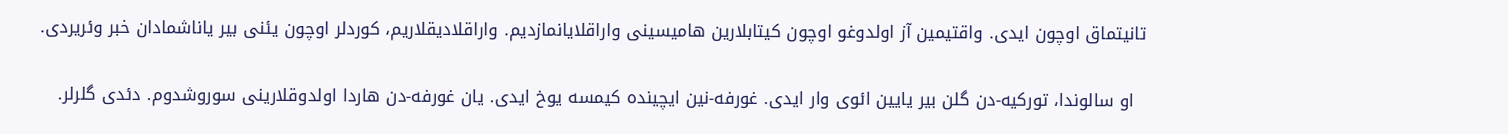تانیتماق اوچون ایدی. واقتیمین آز اولدوغو اوچون کیتابلارین هامیسینی واراقلایانمازدیم. واراقلادیقلاریم، کوردلر اوچون یئنی بیر یاناشمادان خبر وئریردی.

  او سالوندا، تورکیه-دن گلن بیر یایین ائوی وار ایدی. غورفه-نین ایچینده کیمسه یوخ ایدی. یان غورفه-دن هاردا اولدوقلارینی سوروشدوم. دئدی گلرلر.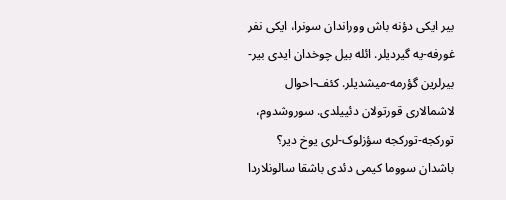بیر ایکی دؤنه باش ووراندان سونرا، ایکی نفر غورفه-یه گیردیلر. ائله بیل چوخدان ایدی بیر-بیرلرین گؤرمه-میشدیلر. کئف-احوال لاشمالاری قورتولان دئییلدی. سوروشدوم، تورکجه-تورکجه سؤزلوک-لری یوخ دیر؟ باشدان سووما کیمی دئدی باشقا سالونلاردا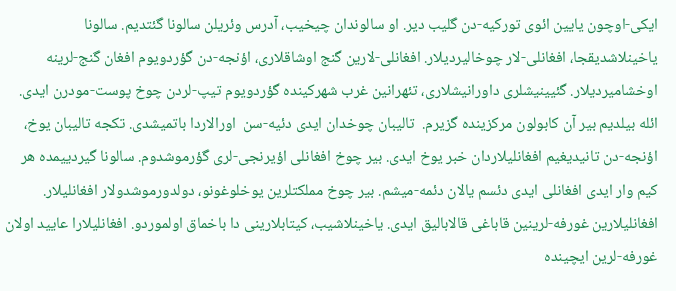ایکی-اوچون یایین ائوی تورکیه-دن گلیب دیر. او سالوندان چیخیب، آدرس وئریلن سالونا گئتدیم. سالونا یاخینلاشدیقجا، افغانلی-لار چوخالیردیلار. افغانلی-لارین گنج اوشاقلاری، اؤنجه-دن گؤردویوم افغان گنج-لرینه اوخشامیردیلار. گئیینیشلری داورانیشلاری، تئهرانین غرب شهرکینده گؤردویوم تیپ-لردن چوخ پوست-مودرن ایدی. ائله بیلدیم بیر آن کابولون مرکزینده گزیرم.  تالیبان چوخدان ایدی دئیه-سن  اورالاردا باتمیشدی. تکجه تالیبان یوخ، اؤنجه-دن تانیدیغیم افغانلیلاردان خبر یوخ ایدی. بیر چوخ افغانلی اؤیرنجی-لری گؤرموشدوم. سالونا گیردییمده هر کیم وار ایدی افغانلی ایدی دئسم یالان دئمه-میشم. بیر چوخ مملکتلرین یوخلوغونو، دولدورموشدولار افغانلیلار. افغانلیلارین غورفه-لرینین قاباغی قالابالیق ایدی. یاخینلاشیب، کیتابلارینی دا باخماق اولموردو. افغانلیلارا عایید اولان غورفه-لرین ایچینده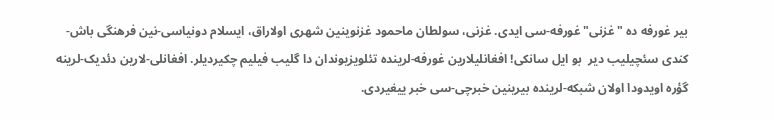بیر غورفه ده "غزنی"غورفه-سی ایدی. غزنی، سولطان ماحمود غزنوینین شهری اولاراق، ایسلام دونیاسی-نین فرهنگی باش-کندی سئچیلیب دیر  بو ایل سانکی! افغانلیلارین غورفه-لرینده تئلویزیوندان دا گلیب فیلیم چکیردیلر. افغانلی-لارین دئدیک-لرینه گؤره اویدودا اولان شبکه-لرینده بیرینین خبرچی-سی خبر ییغیردی.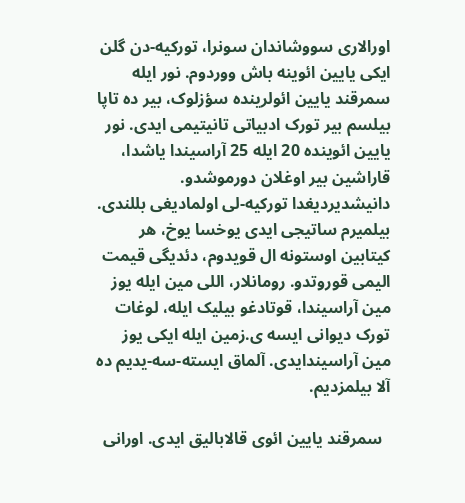اورالاری سووشاندان سونرا، تورکیه-دن گلن ایکی یایین ائوینه باش ووردوم. نور ایله سمرقند یایین ائولرینده سؤزلوک، بیر ده تاپا بیلسم بیر تورک ادبیاتی تانیتیمی ایدی. نور یایین ائوینده 20 ایله 25 آراسیندا یاشدا، قاراشین بیر اوغلان دورموشدو. دانیشدیردیغدا تورکیه-لی اولمادیغی بللندی. بیلمیرم ساتیجی ایدی یوخسا یوخ، هر کیتابین اوستونه ال قویدوم، دئدیگی قیمت الیمی قوروتدو. رومانلار، اللی مین ایله یوز مین آراسیندا، قوتادغو بیلیک ایله، لوغات تورک دیوانی ایسه ی.زمین ایله ایکی یوز مین آراسیندایدی. آلماق ایسته-سه-یدیم ده آلا بیلمزدیم.

  سمرقند یایین ائوی قالابالیق ایدی. اورانی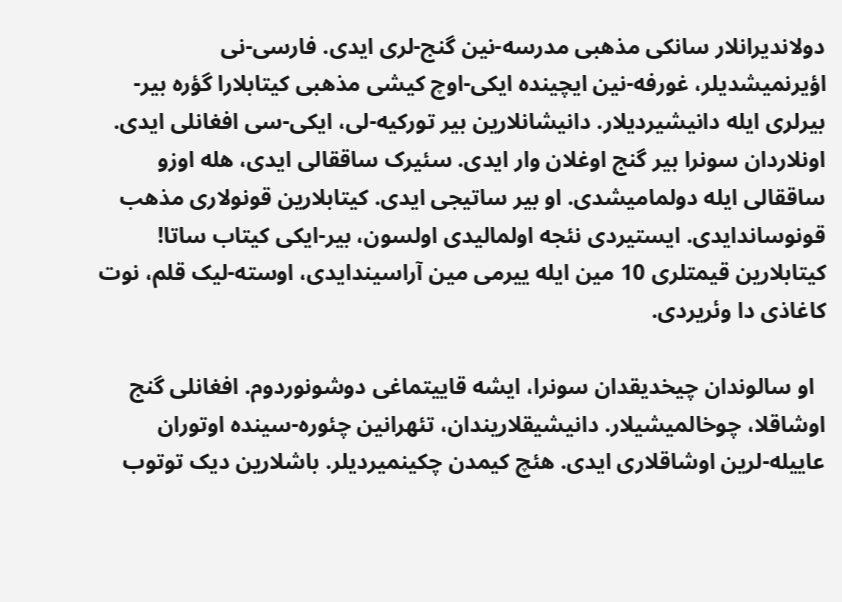دولاندیرانلار سانکی مذهبی مدرسه-نین گنج-لری ایدی. فارسی-نی اؤیرنمیشدیلر، غورفه-نین ایچینده ایکی-اوچ کیشی مذهبی کیتابلارا گؤره بیر-بیرلری ایله دانیشیردیلار. دانیشانلارین بیر تورکیه-لی، ایکی-سی افغانلی ایدی. اونلاردان سونرا بیر گنج اوغلان وار ایدی. سئیرک ساققالی ایدی، هله اوزو ساققالی ایله دولمامیشدی. او بیر ساتیجی ایدی. کیتابلارین قونولاری مذهب قونوساندایدی. ایستیردی نئجه اولمالیدی اولسون، بیر-ایکی کیتاب ساتا! کیتابلارین قیمتلری 10 مین ایله ییرمی مین آراسیندایدی، اوسته-لیک قلم، نوت کاغاذی دا وئریردی.

  او سالوندان چیخدیقدان سونرا، ایشه قاییتماغی دوشونوردوم. افغانلی گنج اوشاقلا، چوخالمیشیلار. دانیشیقلاریندان، تئهرانین چئوره-سینده اوتوران عاییله-لرین اوشاقلاری ایدی. هئچ کیمدن چکینمیردیلر. باشلارین دیک توتوب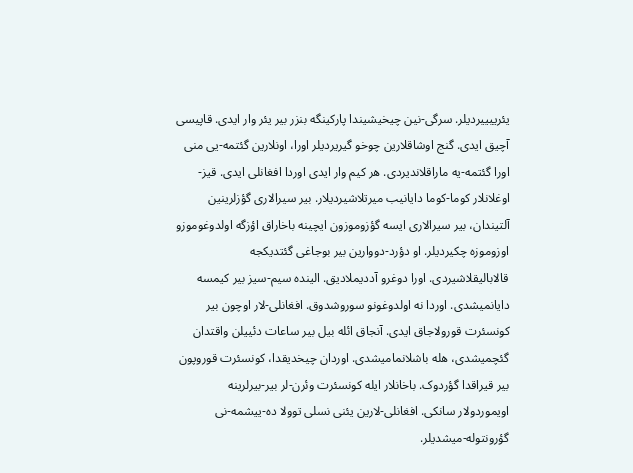یئرییییردیلر. سرگی-نین چیخیشیندا پارکینگه بنزر بیر یئر وار ایدی. قاپیسی آچیق ایدی. گنج اوشاقلارین چوخو گیریردیلر اورا، اونلارین گئتمه-یی منی اورا گئتمه-یه ماراقلاندیردی. هر کیم وار ایدی اوردا افغانلی ایدی. قیز-اوغلانلار کوما-کوما دایانیب میرتلاشیردیلار. بیر سیرالاری گؤزلرینین آلتیندان، بیر سیرالاری ایسه گؤزوموزون ایچینه باخاراق اؤزگه اولدوغوموزو اوزوموزه چکیردیلر. او دؤرد-دووارین بیر بوجاغی گئتدیکجه قالابالیقلاشیردی. اورا دوغرو آددیملادیق. الینده سیم-سیز بیر کیمسه دایانمیشدی. اوردا نه اولدوغونو سوروشدوق. افغانلی-لار اوچون بیر کونسئرت قورولاجاق ایدی. آنجاق ائله بیل بیر ساعات دئییلن واقتدان گئچمیشدی، هله باشلانمامیشدی. اوردان چیخدیقدا، کونسئرت قوروپون بیر قیراقدا گؤردوک. باخانلار ایله کونسئرت وئرن-لر بیر-بیرلرینه اویموردولار سانکی. افغانلی-لارین یئنی نسلی توولا ده-ییشمه-نی گؤرونتوله-میشدیلر.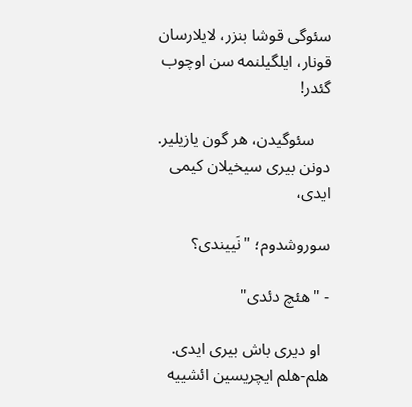سئوگی قوشا بنزر، لایلارسان قونار، ایلگیلنمه سن اوچوب گئدر!

    سئوگیدن، هر گون یازیلیر. دونن بیری سیخیلان کیمی ایدی،

سوروشدوم؛ "نَییندی؟

- "هئچ دئدی"

  او دیری باش بیری ایدی. هلم-هلم ایچریسین ائشییه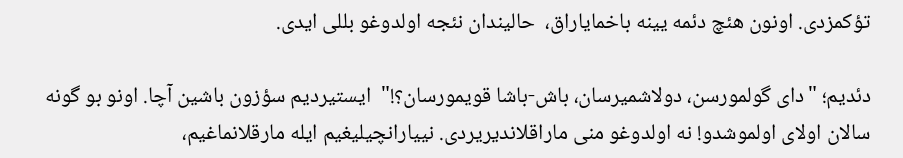تؤکمزدی. اونون هئچ دئمه یینه باخمایاراق،  حالیندان نئجه اولدوغو بللی ایدی.

دئدیم؛ "دای گولمورسن، دولاشمیرسان، باش-باشا قویمورسان؟!"  ایستیردیم سؤزون باشین آچا. اونو بو گونه سالان اولای اولموشدو! نه اولدوغو منی ماراقلاندیریردی. نییارانچیلیغیم ایله مارقلانماغیم،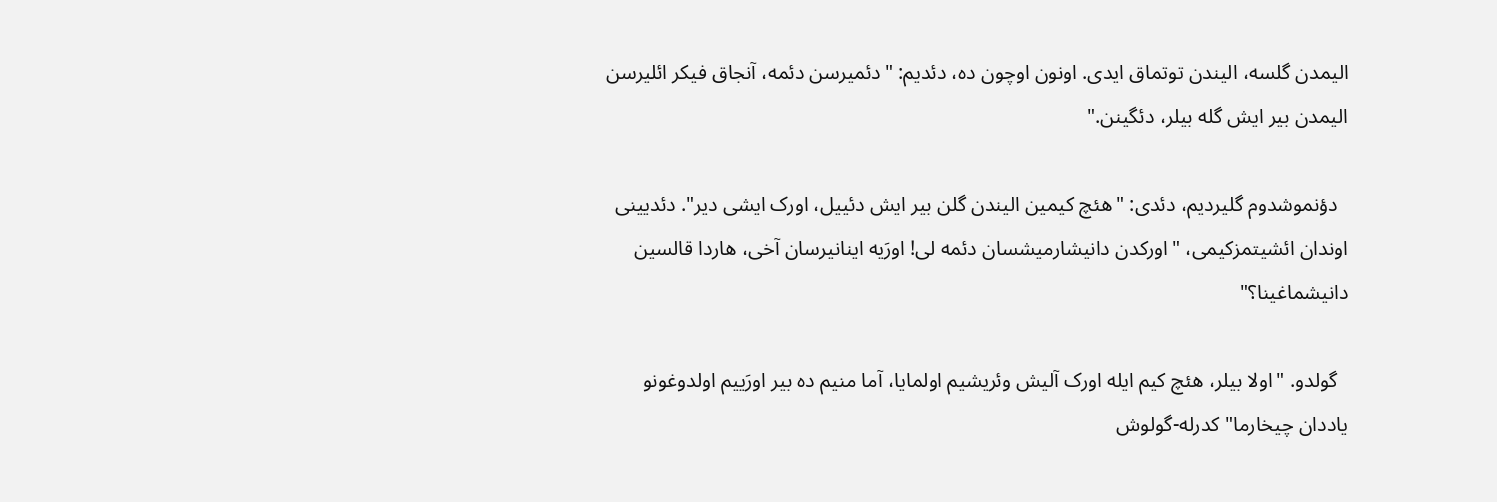الیمدن گلسه، الیندن توتماق ایدی. اونون اوچون ده، دئدیم: "دئمیرسن دئمه، آنجاق فیکر ائلیرسن الیمدن بیر ایش گله بیلر، دئگینن."

  دؤنموشدوم گلیردیم، دئدی: "هئچ کیمین الیندن گلن بیر ایش دئییل، اورک ایشی دیر". دئدیینی اوندان ائشیتمزکیمی، "اورکدن دانیشارمیشسان دئمه لی! اورَیه اینانیرسان آخی، هاردا قالسین دانیشماغینا؟"

  گولدو. "اولا بیلر، هئچ کیم ایله اورک آلیش وئریشیم اولمایا، آما منیم ده بیر اورَییم اولدوغونو یاددان چیخارما" کدرله-گولوش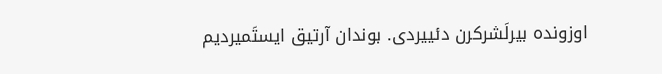اوزونده بیرلَشرکرن دئییردی. بوندان آرتیق ایستَمیردیم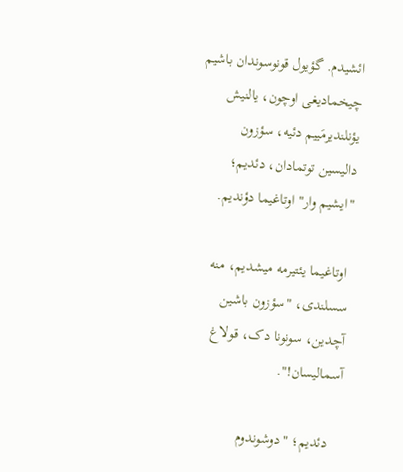ائشیدم. گؤیول قونوسوندان باشیم چیخمادیغی اوچون، یالنیش یؤنلندیرمَییم دئیه، سؤزون دالیسین توتمادان، دئدیم؛ "ایشیم وار" اوتاغیما دؤندیم.

 اوتاغیما یئتیرمه میشدیم، منه سسلندی، "سؤزون باشین آچدین، سونونا دک، قولاغ آسمالیسان!".

   دئدیم؛ "دوشوندوم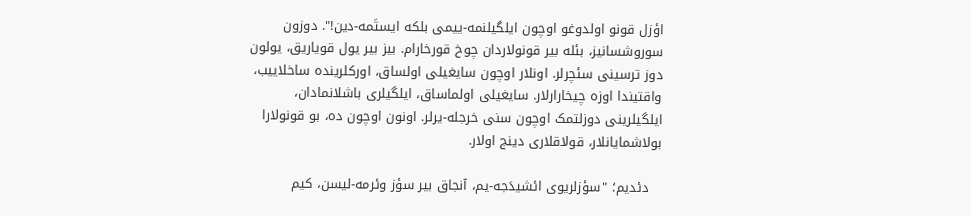اؤزل قونو اولدوغو اوچون ایلگیلنمه-ییمی بلکه ایستَمه-دین!". دوزون سوروشسانیز، بئله بیر قونولاردان چوخ قورخارام. بیز بیر یول قویاریق، یولون دوز ترسینی سئچرلر. اونلار اوچون سایغیلی اولساق، اورکلرینده ساخلاییب، واقتیندا اوزه چیخارارلار. سایغیلی اولماساق، ایلگیلری باشلانمادان، ایلگیلرینی دوزلتمک اوچون سنی خرجله-یرلر. اونون اوچون ده، بو قونولارا بولاشمایانلار، قولاقلاری دینج اولار.

   دئدیم؛ "سؤزلریوی ائشیدَجه-یم، آنجاق بیر سؤز وئرمه-لیسن، کیم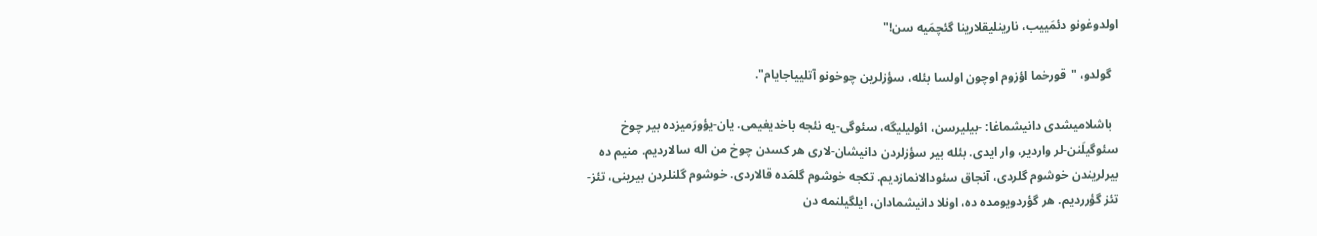اولدوغونو دئمَییب، نارینلیقلارینا گئچمَیه سن!"

  گولدو، "قورخما اؤزوم اوچون اولسا بئله، سؤزلرین چوخونو آتلییاجایام".

  باشلامیشدی دانیشماغا: -بیلیرسن، ائولیلیگه، سئوگی-یه نئجه باخدیغیمی. یان-یؤورَمیزده بیر چوخ سئوگیلَنن-لر واردیر، وار ایدی. بئله بیر سؤزلردن دانیشان-لاری هر کسدن چوخ من اله سالاردیم. منیم ده بیرلریندن خوشوم گلردی، آنجاق سئودالانمازدیم. تکجه خوشوم گلمَده قالاردی. خوشوم گلنلردن بیرینی، تئز-تئز گؤرردیم. هر گؤردویومده ده، اونلا دانیشمادان، ایلگیلنمه دن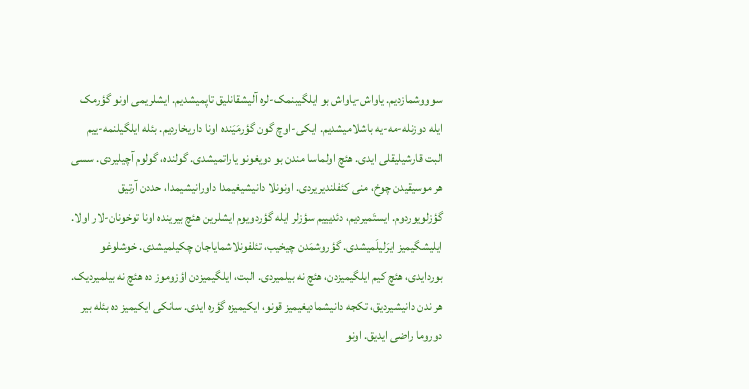سوووشمازدیم. یاواش-یاواش بو ایلگیبنمک-لره آلیشقانلیق تاپمیشدیم. ایشلریمی اونو گؤرمک ایله دوزنله-مه-یه باشلامیشدیم. ایکی-اوچ گون گؤرمَیَنده اونا داریخاردیم. بئله ایلگیلنمه-ییم البت قارشیلیقلی ایدی. هئچ اولماسا مندن بو دویغونو یاراتمیشدی. گولنده، گولوم آچیلیردی. سسی هر موسیقیدن چوخ، منی کئفلندیریردی. اونونلا دانیشیغیمدا داورانیشیمدا، حددن آرتیق گؤزلویوردوم. ایستَمیردیم، دئدیییم سؤزلر ایله گؤردویوم ایشلرین هئچ بیرینده اونا توخونان-لار اولا. ایلیشگیمیز ایرَلیلَمیشدی. گؤروشمَدن چیخیب، تئلفونلاشمایاجان چکیلمیشدی. خوشلوغو بوردایدی، هئچ کیم ایلگیمیزدن، هئچ نه بیلمیردی. البت، ایلگیمیزدن اؤزوموز ده هئچ نه بیلمیردیک. هر ندن دانیشیردیق، تکجه دانیشمادیغیمیز قونو، ایکیمیزه گؤره ایدی. سانکی ایکیمیز ده بئله بیر دوروما راضی ایدیق. اونو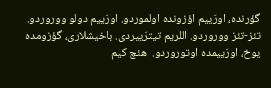گؤرنده، اورَییم اؤزونده اولموردو. اورَییم دولو ووروردو. تئز-تئز ووروردو. اللریم تیترَییردی. باخیشلاری، گؤزومده یوخ، اورَییمده اوتوروردو.  هئچ کیم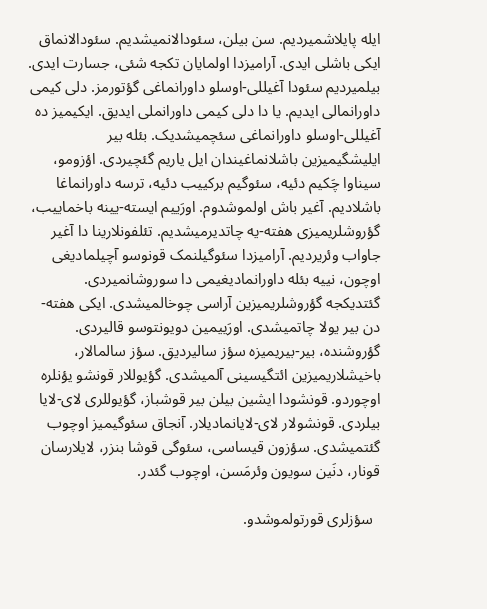ایله پایلاشمیردیم. سن بیلن، سئودالانمیشدیم. سئودالانماق ایکی باشلی ایدی. آرامیزدا اولمایان تکجه شئی، جسارت ایدی. بیلمیردیم سئودا آغیللی-اوسلو داورانماغی گؤتورمز. دلی کیمی داورانمالی ایدیم. یا دا دلی کیمی داورانملی ایدیق. ایکیمیز ده آغیللی-اوسلو داورانماغی سئچمیشدیک. بئله بیر ایلیشگیمیزین باشلانماغیندان ایل یاریم گئچیردی. اؤزومو، سیناوا چَکیم دئیه، سئوگیم برکییب دئیه، ترسه داورانماغا باشلادیم. آغیر باش اولموشدوم. اورَییم ایسته-یینه باخماییب، گؤروشلریمیزی هفته-یه چاتدیرمیشدیم. تئلفونلارینا دا آغیر جاواب وئریردیم. آرامیزدا سئوگیلنمک قونوسو آچیلمادیغی اوچون، نییه بئله داورانمادیغیمی دا سوروشانمیردی. گئتدیکجه گؤروشلریمیزین آراسی چوخالمیشدی. ایکی هفته-دن بیر یولا چاتمیشدی. اورَییمین دویونتوسو قالیردی. گؤروشنده، بیر-بیریمیزه سؤز سالیردیق. سؤز سالمالار، باخیشلاریمیزین ائتگیسینی آلمیشدی. گؤیوللار قونشو یؤنلره اوچوردو. قونشودا ایشین بیلن بیر قوشباز، گؤیوللری لای-لایا بیلردی. قونشولار لای-لایانمادیلار. آنجاق سئوگیمیز اوچوب گئتمیشدی. سؤزون قیساسی، سئوگی قوشا بنزر، لایلارسان قونار، دنَین سویون وئرمَسن، اوچوب گئدر.

  سؤزلری قورتولموشدو.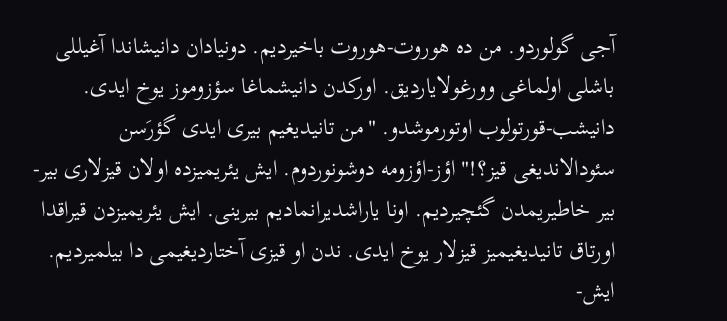آجی گولوردو. من ده هوروت-هوروت باخیردیم. دونیادان دانیشاندا آغیللی باشلی اولماغی وورغولایاردیق. اورکدن دانیشماغا سؤزوموز یوخ ایدی. دانیشب-قورتولوب اوتورموشدو. "من تانیدیغیم بیری ایدی گؤرَسن سئودالاندیغی قیز؟!" اؤز-اؤزومه دوشونوردوم. ایش یئریمیزده اولان قیزلاری بیر-بیر خاطیریمدن گئچیردیم. اونا یاراشدیرانمادیم بیرینی. ایش یئریمیزدن قیراقدا اورتاق تانیدیغیمیز قیزلار یوخ ایدی. ندن او قیزی آختاردیغیمی دا بیلمیردیم. ایش-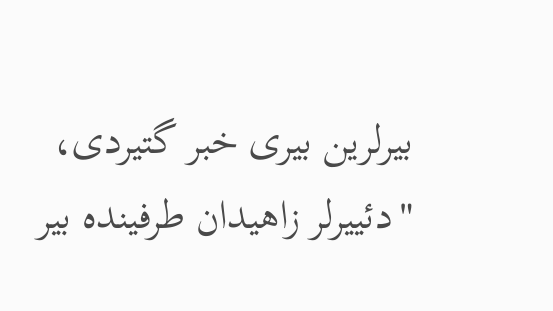بیرلرین بیری خبر گتیردی، "دئییرلر زاهیدان طرفینده بیر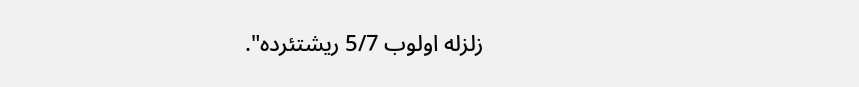زلزله اولوب 5/7 ریشتئرده".